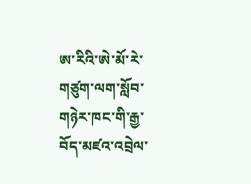ཨ་རིའི་ཨེ་མོ་རེ་གཙུག་ལག་སློབ་གཉེར་ཁང་གི་རྒྱ་བོད་མཛའ་འབྲེལ་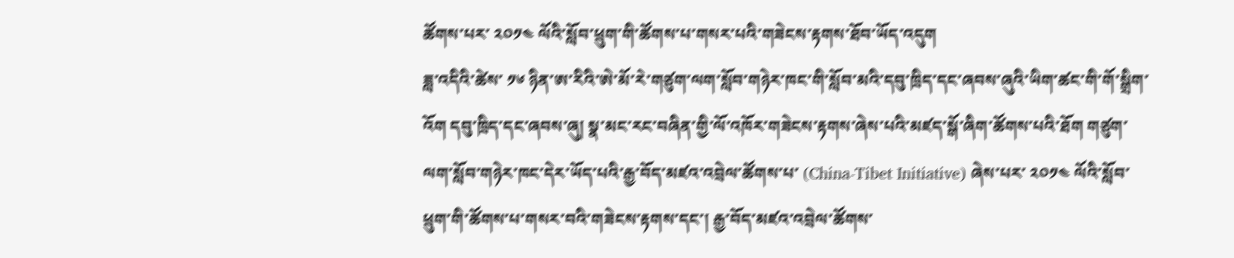ཚོགས་པར་ ༢༠༡༤ ལོའི་སློབ་ཕྲུག་གི་ཚོགས་པ་གསར་པའི་གཟེངས་རྟགས་ཐོབ་ཡོད་འདུག
ཟླ་འདིའི་ཚེས་ ༡༦ ཉིན་ཨ་རིའི་ཨེ་མོ་རེ་གཙུག་ལག་སློབ་གཉེར་ཁང་གི་སློབ་མའི་དབུ་ཁྲིད་དང་ཞབས་ཞུའི་ཡིག་ཚང་གི་གོ་སྒྲིག་འོག དབུ་ཁྲིད་དང་ཞབས་ཞུ། སྣ་མང་རང་བཞིན་གྱི་ལོ་འཁོར་གཟེངས་རྟགས་ཞེས་པའི་མཛད་སྒོ་ཞིག་ཚོགས་པའི་ཐོག གཙུག་ལག་སློབ་གཉེར་ཁང་དེར་ཡོད་པའི་རྒྱ་བོད་མཛའ་འབྲེལ་ཚོགས་པ་ (China-Tibet Initiative) ཞེས་པར་ ༢༠༡༤ ལོའི་སློབ་ཕྲུག་གི་ཚོགས་པ་གསར་བའི་གཟེངས་རྟགས་དང་། རྒྱ་བོད་མཛའ་འབྲེལ་ཚོགས་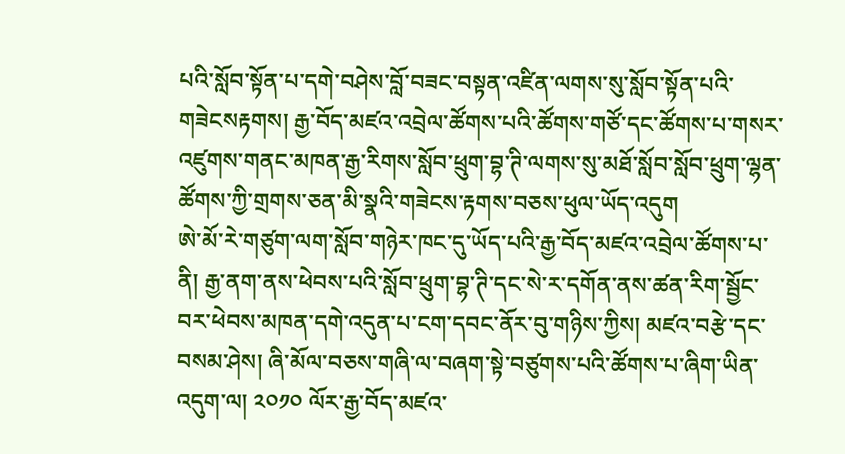པའི་སློབ་སྟོན་པ་དགེ་བཤེས་བློ་བཟང་བསྟན་འཛིན་ལགས་སུ་སློབ་སྟོན་པའི་གཟེངསརྟགས། རྒྱ་བོད་མཛའ་འབྲེལ་ཚོགས་པའི་ཚོགས་གཙོ་དང་ཚོགས་པ་གསར་འཛུགས་གནང་མཁན་རྒྱ་རིགས་སློབ་ཕྲུག་བྷ་ཊི་ལགས་སུ་མཐོ་སློབ་སློབ་ཕྲུག་ལྷན་ཚོགས་ཀྱི་གྲགས་ཅན་མི་སྣའི་གཟེངས་རྟགས་བཅས་ཕུལ་ཡོད་འདུག
ཨེ་མོ་རེ་གཙུག་ལག་སློབ་གཉེར་ཁང་དུ་ཡོད་པའི་རྒྱ་བོད་མཛའ་འབྲེལ་ཚོགས་པ་ནི། རྒྱ་ནག་ནས་ཕེབས་པའི་སློབ་ཕྲུག་བྷ་ཊི་དང་སེ་ར་དགོན་ནས་ཚན་རིག་སྦྱོང་བར་ཕེབས་མཁན་དགེ་འདུན་པ་ངག་དབང་ནོར་བུ་གཉིས་ཀྱིས། མཛའ་བརྩེ་དང་བསམ་ཤེས། ཞི་མོལ་བཅས་གཞི་ལ་བཞག་སྟེ་བཙུགས་པའི་ཚོགས་པ་ཞིག་ཡིན་འདུག་ལ། ༢༠༡༠ ལོར་རྒྱ་བོད་མཛའ་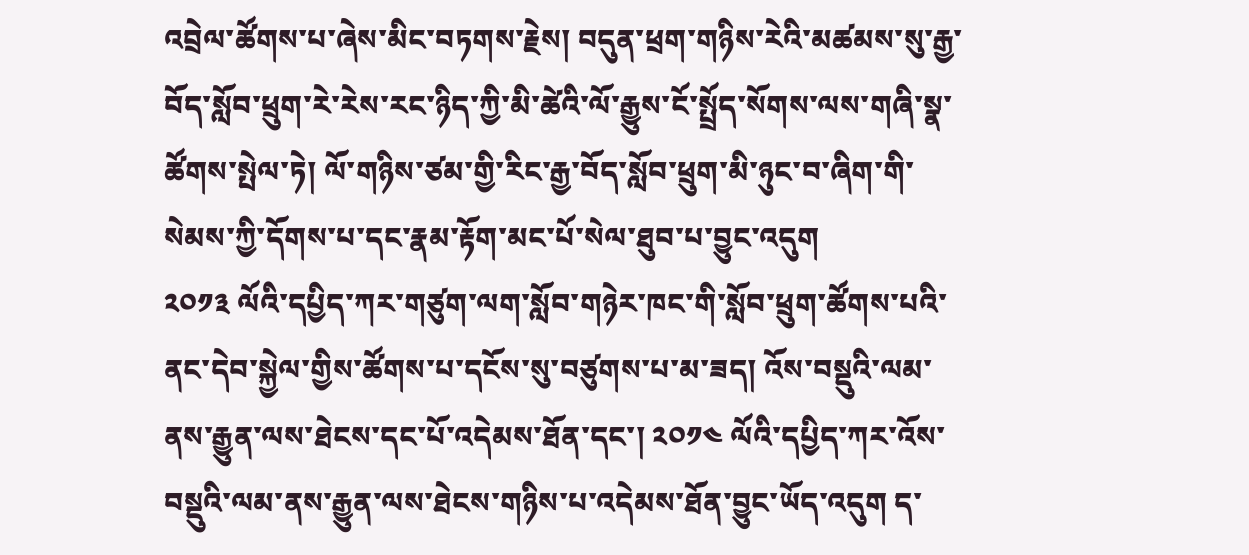འབྲེལ་ཚོགས་པ་ཞེས་མིང་བཏགས་རྗེས། བདུན་ཕྲག་གཉིས་རེའི་མཚམས་སུ་རྒྱ་བོད་སློབ་ཕྲུག་རེ་རེས་རང་ཉིད་ཀྱི་མི་ཚེའི་ལོ་རྒྱུས་ངོ་སྤྲོད་སོགས་ལས་གཞི་སྣ་ཚོགས་སྤེལ་ཏེ། ལོ་གཉིས་ཙམ་གྱི་རིང་རྒྱ་བོད་སློབ་ཕྲུག་མི་ཉུང་བ་ཞིག་གི་སེམས་ཀྱི་དོགས་པ་དང་རྣམ་རྟོག་མང་པོ་སེལ་ཐུབ་པ་བྱུང་འདུག
༢༠༡༣ ལོའི་དཔྱིད་ཀར་གཙུག་ལག་སློབ་གཉེར་ཁང་གི་སློབ་ཕྲུག་ཚོགས་པའི་ནང་དེབ་སྐྱེལ་གྱིས་ཚོགས་པ་དངོས་སུ་བཙུགས་པ་མ་ཟད། འོས་བསྡུའི་ལམ་ནས་རྒྱུན་ལས་ཐེངས་དང་པོ་འདེམས་ཐོན་དང་། ༢༠༡༤ ལོའི་དཔྱིད་ཀར་འོས་བསྡུའི་ལམ་ནས་རྒྱུན་ལས་ཐེངས་གཉིས་པ་འདེམས་ཐོན་བྱུང་ཡོད་འདུག ད་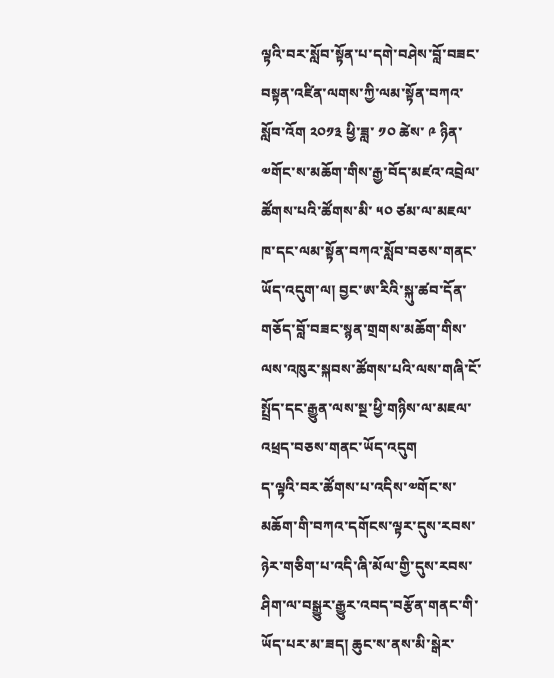ལྟའི་བར་སློབ་སྟོན་པ་དགེ་བཤེས་བློ་བཟང་བསྟན་འཛིན་ལགས་ཀྱི་ལམ་སྟོན་བཀའ་སློབ་འོག ༢༠༡༣ ཕྱི་ཟླ་ ༡༠ ཚེས་ ༩ ཉིན་༧གོང་ས་མཆོག་གིས་རྒྱ་བོད་མཛའ་འབྲེལ་ཚོགས་པའི་ཚོགས་མི་ ༥༠ ཙམ་ལ་མཇལ་ཁ་དང་ལམ་སྟོན་བཀའ་སློབ་བཅས་གནང་ཡོད་འདུག་ལ། བྱང་ཨ་རིའི་སྐུ་ཚབ་དོན་གཅོད་བློ་བཟང་སྙན་གྲགས་མཆོག་གིས་ལས་འཁུར་སྐབས་ཚོགས་པའི་ལས་གཞི་ངོ་སྤྲོད་དང་རྒྱུན་ལས་སྔ་ཕྱི་གཉིས་ལ་མཇལ་འཕྲད་བཅས་གནང་ཡོད་འདུག
ད་ལྟའི་བར་ཚོགས་པ་འདིས་༧གོང་ས་མཆོག་གི་བཀའ་དགོངས་ལྟར་དུས་རབས་ཉེར་གཅིག་པ་འདི་ཞི་མོལ་གྱི་དུས་རབས་ཤིག་ལ་བསྒྱུར་རྒྱུར་འབད་བརྩོན་གནང་གི་ཡོད་པར་མ་ཟད། ཆུང་ས་ནས་མི་སྒེར་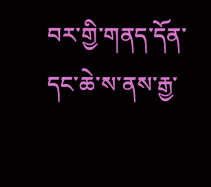བར་གྱི་གནད་དོན་དང་ཆེ་ས་ནས་རྒྱ་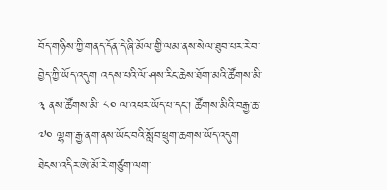བོད་གཉིས་ཀྱི་གནད་དོན་དེ་ཞི་མོལ་གྱི་ལམ་ནས་སེལ་ཐུབ་པར་རེ་བ་བྱེད་ཀྱི་ཡོད་འདུག འདས་པའི་ལོ་ཤས་རིང་ཆེས་ཐོག་མའི་ཚོགས་མི་ ༣ ནས་ཚོགས་མི་ ༨༠ ལ་འཕར་ཡོད་པ་དང་། ཚོགས་མིའི་བརྒྱ་ཆ་ ༧༠ ལྷག་རྒྱ་ནག་ནས་ཡོང་བའི་སློབ་ཕྲུག་ཆགས་ཡོད་འདུག
ཐེངས་འདིར་ཨེ་མོ་རེ་གཙུག་ལག་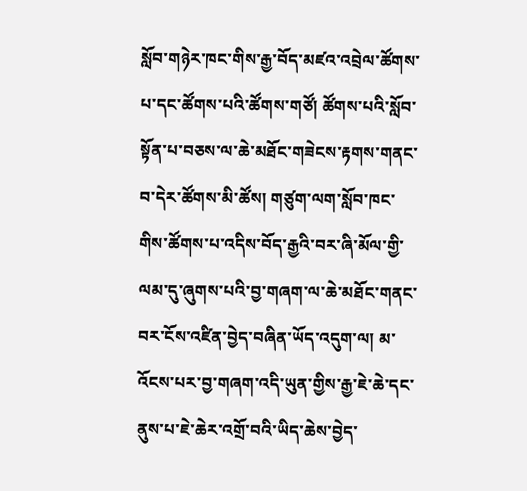སློབ་གཉེར་ཁང་གིས་རྒྱ་བོད་མཛའ་འབྲེལ་ཚོགས་པ་དང་ཚོགས་པའི་ཚོགས་གཙོ། ཚོགས་པའི་སློབ་སྟོན་པ་བཅས་ལ་ཆེ་མཐོང་གཟེངས་རྟགས་གནང་བ་དེར་ཚོགས་མི་ཚོས། གཙུག་ལག་སློབ་ཁང་གིས་ཚོགས་པ་འདིས་བོད་རྒྱའི་བར་ཞི་མོལ་གྱི་ལམ་དུ་ཞུགས་པའི་བྱ་གཞག་ལ་ཆེ་མཐོང་གནང་བར་ངོས་འཛིན་བྱེད་བཞིན་ཡོད་འདུག་ལ། མ་འོངས་པར་བྱ་གཞག་འདི་ཡུན་གྱིས་རྒྱ་ཇེ་ཆེ་དང་ནུས་པ་ཇེ་ཆེར་འགྲོ་བའི་ཡིད་ཆེས་བྱེད་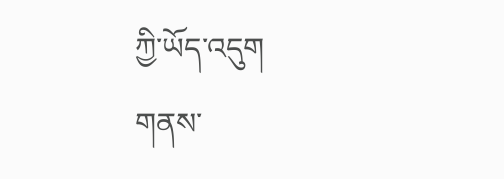ཀྱི་ཡོད་འདུག
གནས་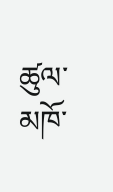ཚུལ་མཁོ་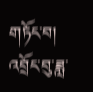གཏོང་བ། འབྲོང་བུ་ཟླ་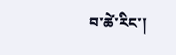བ་ཚེ་རིང་།